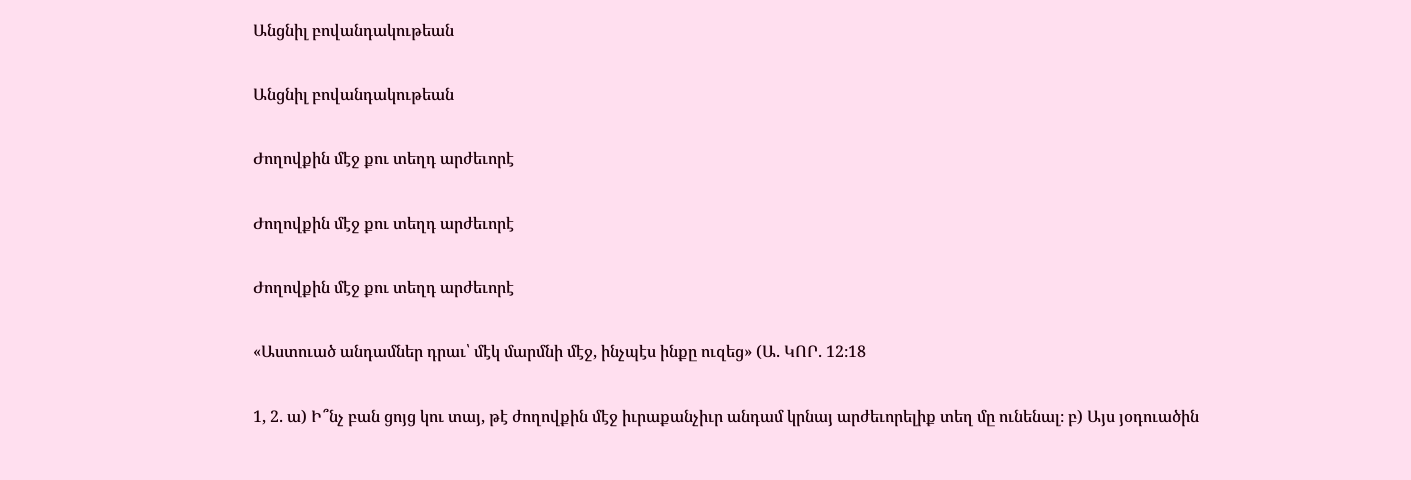Անցնիլ բովանդակութեան

Անցնիլ բովանդակութեան

Ժողովքին մէջ քու տեղդ արժեւորէ

Ժողովքին մէջ քու տեղդ արժեւորէ

Ժողովքին մէջ քու տեղդ արժեւորէ

«Աստուած անդամներ դրաւ՝ մէկ մարմնի մէջ, ինչպէս ինքը ուզեց» (Ա. ԿՈՐ. 12։18

1, 2. ա) Ի՞նչ բան ցոյց կու տայ, թէ ժողովքին մէջ իւրաքանչիւր անդամ կրնայ արժեւորելիք տեղ մը ունենալ։ բ) Այս յօդուածին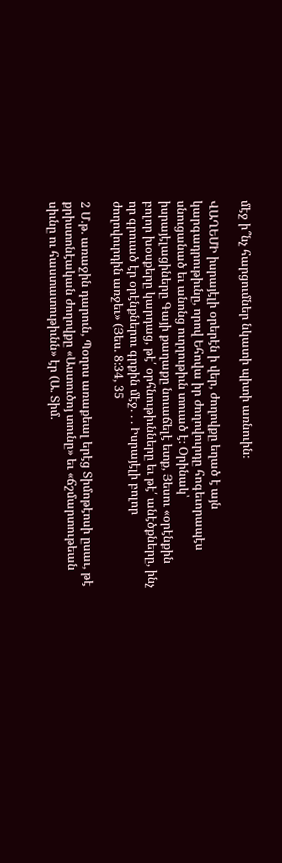մէջ ի՞նչ հարցումներ նկատի պիտի առնուին։

ՎԱՂԵՄԻ իսրայէլի օրերէն ի վեր, ժողովքը եղած է այն կարգադրութիւնը, որով Եհովա իր ժողովուրդը հոգեւորապէս սնուցանած եւ անոնց ուղղութիւն տուած է։ Օրինակ՝ իսրայէլացիները Գայի քաղաքը նուաճելէ ետք, Յեսու «օրէնքին բոլոր խօսքերը կարդաց, թէ՛ օրհնութիւնները եւ թէ՛ անէծքները, ինչ որ գրուած էր օրէնքներու գրքին մէջ. . . Իսրայէլի բոլոր ժողովուրդին առջեւ» (Յես. 8։34, 35

2 Մ.թ. առաջին դարուն, Պօղոս առաքեալ երէց Տիմոթէոսի ըսաւ, թէ քրիստոնէական ժողովքը «Աստուծոյ տունը» եւ «ճշմարտութեան սիւնը ու հաստատութիւնն» էր (Ա. Տիմ.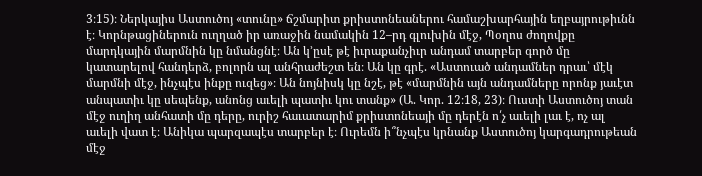3։15)։ Ներկայիս Աստուծոյ «տունը» ճշմարիտ քրիստոնեաներու համաշխարհային եղբայրութիւնն է։ Կորնթացիներուն ուղղած իր առաջին նամակին 12–րդ գլուխին մէջ, Պօղոս ժողովքը մարդկային մարմնին կը նմանցնէ։ Ան կ’ըսէ թէ իւրաքանչիւր անդամ տարբեր գործ մը կատարելով հանդերձ, բոլորն ալ անհրաժեշտ են։ Ան կը գրէ. «Աստուած անդամներ դրաւ՝ մէկ մարմնի մէջ, ինչպէս ինքը ուզեց»։ Ան նոյնիսկ կը նշէ, թէ «մարմնին այն անդամները որոնք յաւէտ անպատիւ կը սեպենք, անոնց աւելի պատիւ կու տանք» (Ա. Կոր. 12։18, 23)։ Ուստի Աստուծոյ տան մէջ ուղիղ անհատի մը դերը, ուրիշ հաւատարիմ քրիստոնեայի մը դերէն ո՛չ աւելի լաւ է, ոչ ալ աւելի վատ է։ Անիկա պարզապէս տարբեր է։ Ուրեմն ի՞նչպէս կրնանք Աստուծոյ կարգադրութեան մէջ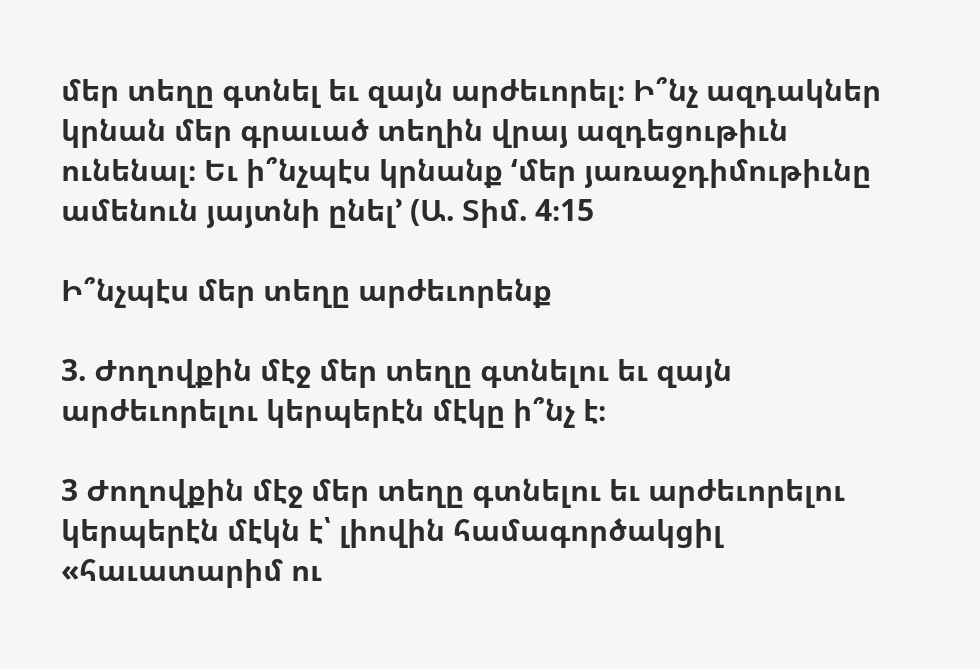մեր տեղը գտնել եւ զայն արժեւորել։ Ի՞նչ ազդակներ կրնան մեր գրաւած տեղին վրայ ազդեցութիւն ունենալ։ Եւ ի՞նչպէս կրնանք ‘մեր յառաջդիմութիւնը ամենուն յայտնի ընել’ (Ա. Տիմ. 4։15

Ի՞նչպէս մեր տեղը արժեւորենք

3. Ժողովքին մէջ մեր տեղը գտնելու եւ զայն արժեւորելու կերպերէն մէկը ի՞նչ է։

3 Ժողովքին մէջ մեր տեղը գտնելու եւ արժեւորելու կերպերէն մէկն է՝ լիովին համագործակցիլ «հաւատարիմ ու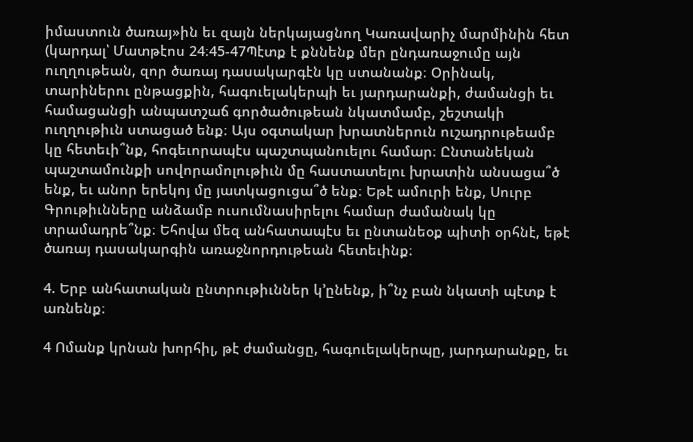իմաստուն ծառայ»ին եւ զայն ներկայացնող Կառավարիչ մարմինին հետ (կարդալ՝ Մատթէոս 24։45-47Պէտք է քննենք մեր ընդառաջումը այն ուղղութեան, զոր ծառայ դասակարգէն կը ստանանք։ Օրինակ, տարիներու ընթացքին, հագուելակերպի եւ յարդարանքի, ժամանցի եւ համացանցի անպատշաճ գործածութեան նկատմամբ, շեշտակի ուղղութիւն ստացած ենք։ Այս օգտակար խրատներուն ուշադրութեամբ կը հետեւի՞նք, հոգեւորապէս պաշտպանուելու համար։ Ընտանեկան պաշտամունքի սովորամոլութիւն մը հաստատելու խրատին անսացա՞ծ ենք, եւ անոր երեկոյ մը յատկացուցա՞ծ ենք։ Եթէ ամուրի ենք, Սուրբ Գրութիւնները անձամբ ուսումնասիրելու համար ժամանակ կը տրամադրե՞նք։ Եհովա մեզ անհատապէս եւ ընտանեօք պիտի օրհնէ, եթէ ծառայ դասակարգին առաջնորդութեան հետեւինք։

4. Երբ անհատական ընտրութիւններ կ’ընենք, ի՞նչ բան նկատի պէտք է առնենք։

4 Ոմանք կրնան խորհիլ, թէ ժամանցը, հագուելակերպը, յարդարանքը, եւ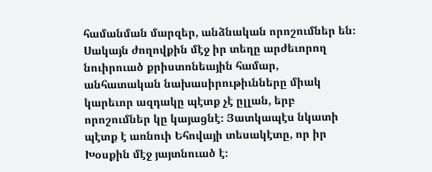համանման մարզեր, անձնական որոշումներ են։ Սակայն ժողովքին մէջ իր տեղը արժեւորող նուիրուած քրիստոնեային համար, անհատական նախասիրութիւնները միակ կարեւոր ազդակը պէտք չէ ըլլան, երբ որոշումներ կը կայացնէ։ Յատկապէս նկատի պէտք է առնուի Եհովայի տեսակէտը, որ իր Խօսքին մէջ յայտնուած է։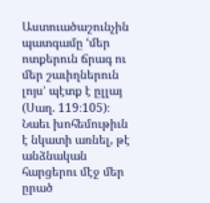Աստուածաշունչին պատգամը ‘մեր ոտքերուն ճրագ ու մեր շաւիղներուն լոյս’ պէտք է ըլլայ (Սաղ. 119։105)։ Նաեւ խոհեմութիւն է նկատի առնել, թէ անձնական հարցերու մէջ մեր ըրած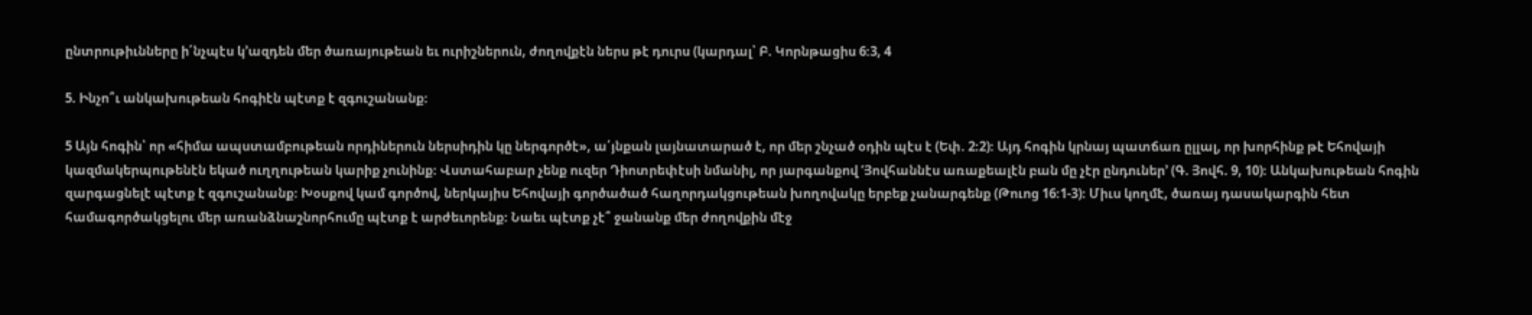ընտրութիւնները ի՛նչպէս կ’ազդեն մեր ծառայութեան եւ ուրիշներուն, ժողովքէն ներս թէ դուրս (կարդալ՝ Բ. Կորնթացիս 6։3, 4

5. Ինչո՞ւ անկախութեան հոգիէն պէտք է զգուշանանք։

5 Այն հոգին՝ որ «հիմա ապստամբութեան որդիներուն ներսիդին կը ներգործէ», ա՛յնքան լայնատարած է, որ մեր շնչած օդին պէս է (Եփ. 2։2)։ Այդ հոգին կրնայ պատճառ ըլլալ, որ խորհինք թէ Եհովայի կազմակերպութենէն եկած ուղղութեան կարիք չունինք։ Վստահաբար չենք ուզեր Դիոտրեփէսի նմանիլ, որ յարգանքով ‘Յովհաննէս առաքեալէն բան մը չէր ընդուներ’ (Գ. Յովհ. 9, 10)։ Անկախութեան հոգին զարգացնելէ պէտք է զգուշանանք։ Խօսքով կամ գործով, ներկայիս Եհովայի գործածած հաղորդակցութեան խողովակը երբեք չանարգենք (Թուոց 16։1-3)։ Միւս կողմէ, ծառայ դասակարգին հետ համագործակցելու մեր առանձնաշնորհումը պէտք է արժեւորենք։ Նաեւ պէտք չէ՞ ջանանք մեր ժողովքին մէջ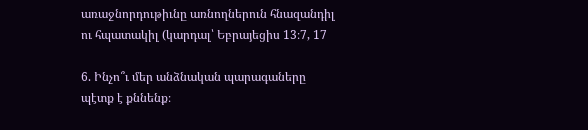առաջնորդութիւնը առնողներուն հնազանդիլ ու հպատակիլ (կարդալ՝ Եբրայեցիս 13։7, 17

6. Ինչո՞ւ մեր անձնական պարագաները պէտք է քննենք։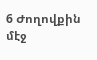6 Ժողովքին մէջ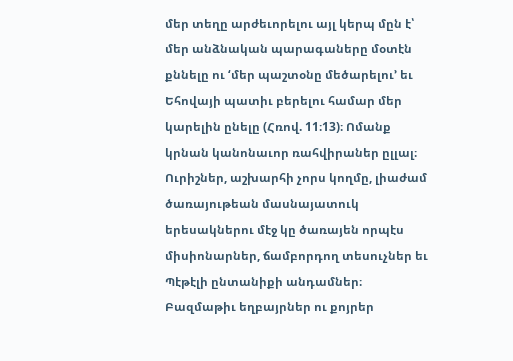մեր տեղը արժեւորելու այլ կերպ մըն է՝ մեր անձնական պարագաները մօտէն քննելը ու ‘մեր պաշտօնը մեծարելու’ եւ Եհովայի պատիւ բերելու համար մեր կարելին ընելը (Հռով. 11։13)։ Ոմանք կրնան կանոնաւոր ռահվիրաներ ըլլալ։ Ուրիշներ, աշխարհի չորս կողմը, լիաժամ ծառայութեան մասնայատուկ երեսակներու մէջ կը ծառայեն որպէս միսիոնարներ, ճամբորդող տեսուչներ եւ Պէթէլի ընտանիքի անդամներ։ Բազմաթիւ եղբայրներ ու քոյրեր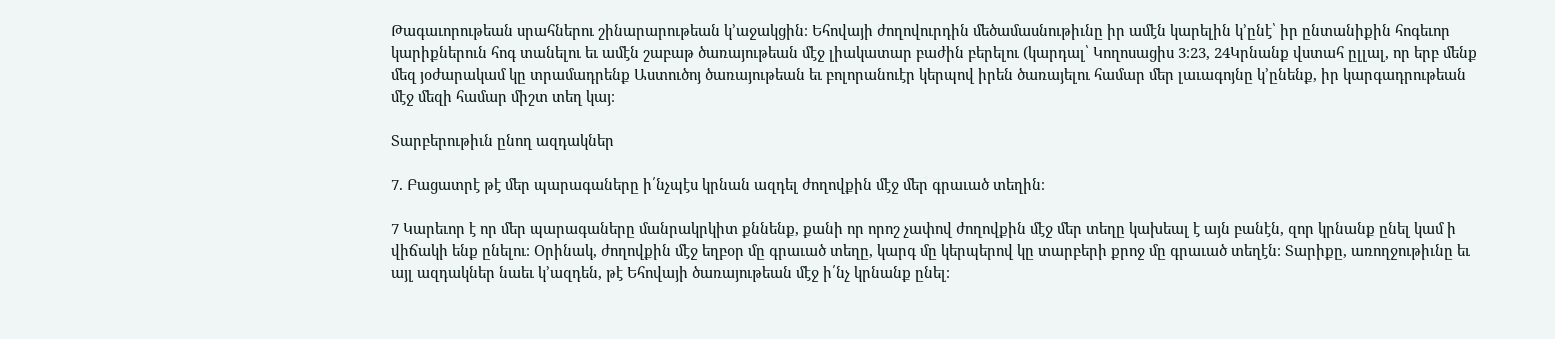Թագաւորութեան սրահներու շինարարութեան կ’աջակցին։ Եհովայի ժողովուրդին մեծամասնութիւնը իր ամէն կարելին կ’ընէ՝ իր ընտանիքին հոգեւոր կարիքներուն հոգ տանելու եւ ամէն շաբաթ ծառայութեան մէջ լիակատար բաժին բերելու (կարդալ՝ Կողոսացիս 3։23, 24Կրնանք վստահ ըլլալ, որ երբ մենք մեզ յօժարակամ կը տրամադրենք Աստուծոյ ծառայութեան եւ բոլորանուէր կերպով իրեն ծառայելու համար մեր լաւագոյնը կ’ընենք, իր կարգադրութեան մէջ մեզի համար միշտ տեղ կայ։

Տարբերութիւն ընող ազդակներ

7. Բացատրէ թէ մեր պարագաները ի՛նչպէս կրնան ազդել ժողովքին մէջ մեր գրաւած տեղին։

7 Կարեւոր է որ մեր պարագաները մանրակրկիտ քննենք, քանի որ որոշ չափով ժողովքին մէջ մեր տեղը կախեալ է այն բանէն, զոր կրնանք ընել կամ ի վիճակի ենք ընելու։ Օրինակ, ժողովքին մէջ եղբօր մը գրաւած տեղը, կարգ մը կերպերով կը տարբերի քրոջ մը գրաւած տեղէն։ Տարիքը, առողջութիւնը եւ այլ ազդակներ նաեւ կ’ազդեն, թէ Եհովայի ծառայութեան մէջ ի՛նչ կրնանք ընել։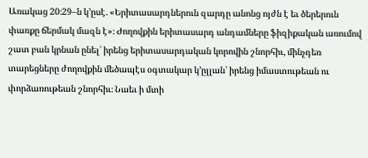Առակաց 20։29–ն կ’ըսէ. «Երիտասարդներուն զարդը անոնց ոյժն է եւ ծերերուն փառքը ճերմակ մազն է»։ Ժողովքին երիտասարդ անդամները ֆիզիքական առումով շատ բան կրնան ընել՝ իրենց երիտասարդական կորովին շնորհիւ, մինչդեռ տարեցները ժողովքին մեծապէս օգտակար կ’ըլլան՝ իրենց իմաստութեան ու փորձառութեան շնորհիւ։ Նաեւ ի մտի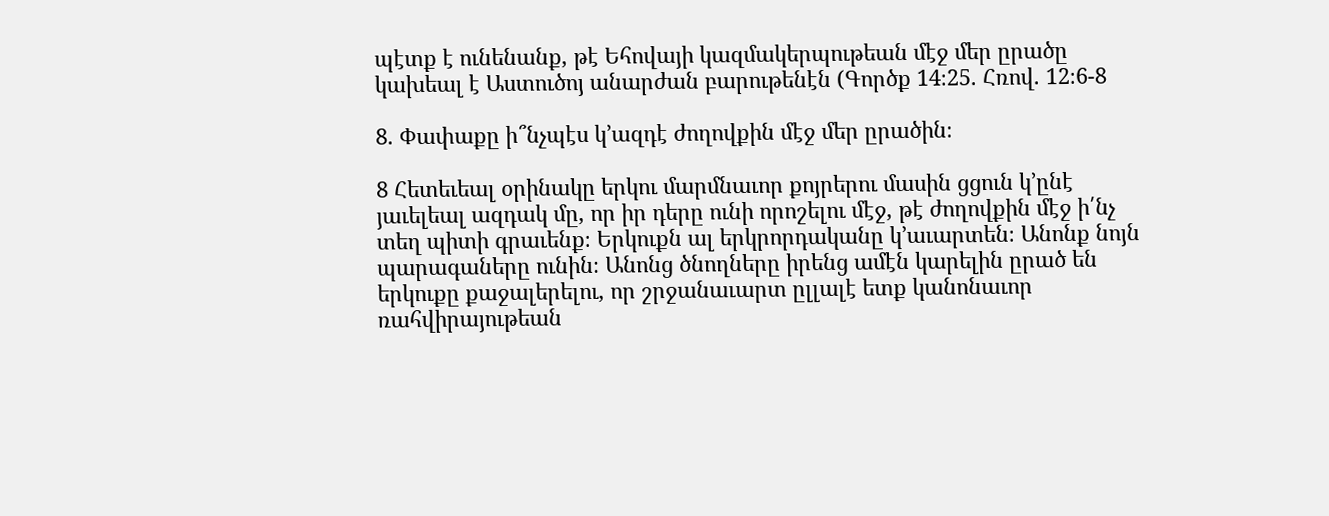պէտք է ունենանք, թէ Եհովայի կազմակերպութեան մէջ մեր ըրածը կախեալ է Աստուծոյ անարժան բարութենէն (Գործք 14։25. Հռով. 12։6-8

8. Փափաքը ի՞նչպէս կ’ազդէ ժողովքին մէջ մեր ըրածին։

8 Հետեւեալ օրինակը երկու մարմնաւոր քոյրերու մասին ցցուն կ’ընէ յաւելեալ ազդակ մը, որ իր դերը ունի որոշելու մէջ, թէ ժողովքին մէջ ի՛նչ տեղ պիտի գրաւենք։ Երկուքն ալ երկրորդականը կ’աւարտեն։ Անոնք նոյն պարագաները ունին։ Անոնց ծնողները իրենց ամէն կարելին ըրած են երկուքը քաջալերելու, որ շրջանաւարտ ըլլալէ ետք կանոնաւոր ռահվիրայութեան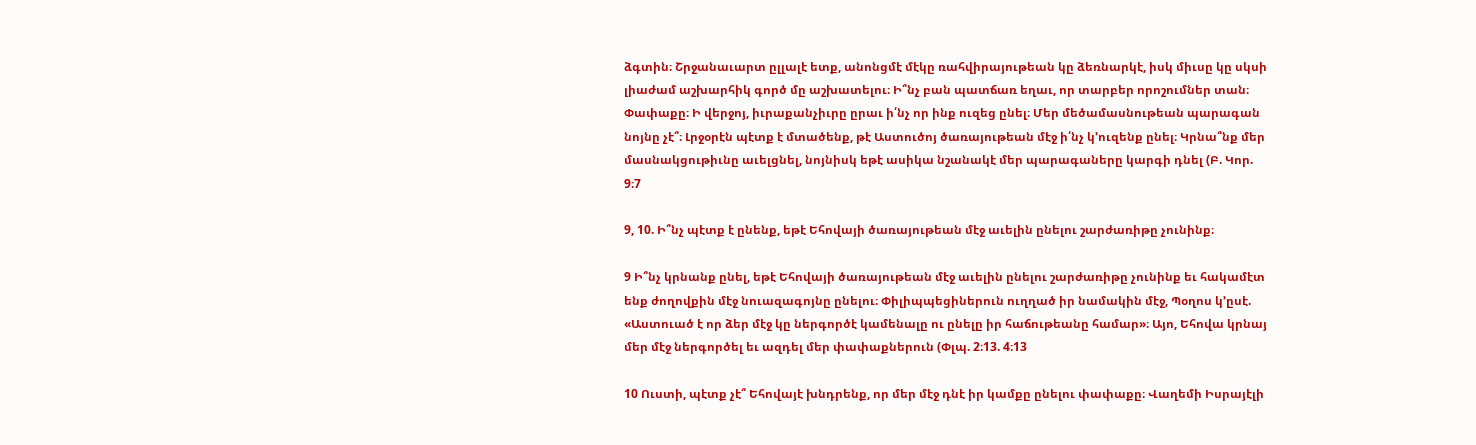ձգտին։ Շրջանաւարտ ըլլալէ ետք, անոնցմէ մէկը ռահվիրայութեան կը ձեռնարկէ, իսկ միւսը կը սկսի լիաժամ աշխարհիկ գործ մը աշխատելու։ Ի՞նչ բան պատճառ եղաւ, որ տարբեր որոշումներ տան։ Փափաքը։ Ի վերջոյ, իւրաքանչիւրը ըրաւ ի՛նչ որ ինք ուզեց ընել։ Մեր մեծամասնութեան պարագան նոյնը չէ՞։ Լրջօրէն պէտք է մտածենք, թէ Աստուծոյ ծառայութեան մէջ ի՛նչ կ’ուզենք ընել։ Կրնա՞նք մեր մասնակցութիւնը աւելցնել, նոյնիսկ եթէ ասիկա նշանակէ մեր պարագաները կարգի դնել (Բ. Կոր. 9։7

9, 10. Ի՞նչ պէտք է ընենք, եթէ Եհովայի ծառայութեան մէջ աւելին ընելու շարժառիթը չունինք։

9 Ի՞նչ կրնանք ընել, եթէ Եհովայի ծառայութեան մէջ աւելին ընելու շարժառիթը չունինք եւ հակամէտ ենք ժողովքին մէջ նուազագոյնը ընելու։ Փիլիպպեցիներուն ուղղած իր նամակին մէջ, Պօղոս կ’ըսէ. «Աստուած է որ ձեր մէջ կը ներգործէ կամենալը ու ընելը իր հաճութեանը համար»։ Այո, Եհովա կրնայ մեր մէջ ներգործել եւ ազդել մեր փափաքներուն (Փլպ. 2։13. 4։13

10 Ուստի, պէտք չէ՞ Եհովայէ խնդրենք, որ մեր մէջ դնէ իր կամքը ընելու փափաքը։ Վաղեմի Իսրայէլի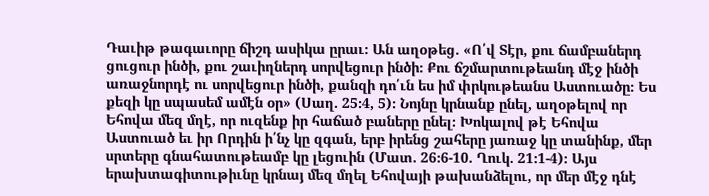Դաւիթ թագաւորը ճիշդ ասիկա ըրաւ։ Ան աղօթեց. «Ո՛վ Տէր, քու ճամբաներդ ցուցուր ինծի, քու շաւիղներդ սորվեցուր ինծի։ Քու ճշմարտութեանդ մէջ ինծի առաջնորդէ ու սորվեցուր ինծի, քանզի դո՛ւն ես իմ փրկութեանս Աստուածը։ Ես քեզի կը սպասեմ ամէն օր» (Սաղ. 25։4, 5)։ Նոյնը կրնանք ընել, աղօթելով որ Եհովա մեզ մղէ, որ ուզենք իր հաճած բաները ընել։ Խոկալով թէ Եհովա Աստուած եւ իր Որդին ի՛նչ կը զգան, երբ իրենց շահերը յառաջ կը տանինք, մեր սրտերը գնահատութեամբ կը լեցուին (Մատ. 26։6-10. Ղուկ. 21։1-4)։ Այս երախտագիտութիւնը կրնայ մեզ մղել Եհովայի թախանձելու, որ մեր մէջ դնէ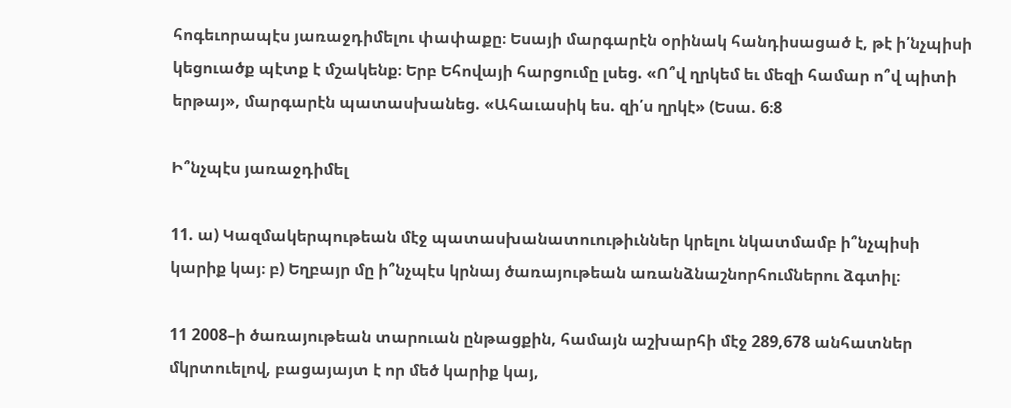հոգեւորապէս յառաջդիմելու փափաքը։ Եսայի մարգարէն օրինակ հանդիսացած է, թէ ի՛նչպիսի կեցուածք պէտք է մշակենք։ Երբ Եհովայի հարցումը լսեց. «Ո՞վ ղրկեմ եւ մեզի համար ո՞վ պիտի երթայ», մարգարէն պատասխանեց. «Ահաւասիկ ես. զի՛ս ղրկէ» (Եսա. 6։8

Ի՞նչպէս յառաջդիմել

11. ա) Կազմակերպութեան մէջ պատասխանատուութիւններ կրելու նկատմամբ ի՞նչպիսի կարիք կայ։ բ) Եղբայր մը ի՞նչպէս կրնայ ծառայութեան առանձնաշնորհումներու ձգտիլ։

11 2008–ի ծառայութեան տարուան ընթացքին, համայն աշխարհի մէջ 289,678 անհատներ մկրտուելով, բացայայտ է որ մեծ կարիք կայ,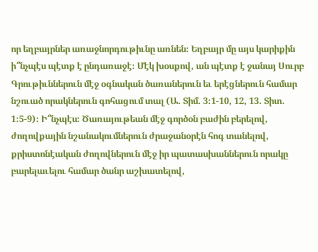որ եղբայրներ առաջնորդութիւնը առնեն։ Եղբայր մը այս կարիքին ի՞նչպէս պէտք է ընդառաջէ։ Մէկ խօսքով, ան պէտք է ջանայ Սուրբ Գրութիւններուն մէջ օգնական ծառաներուն եւ երէցներուն համար նշուած որակներուն գոհացում տալ (Ա. Տիմ. 3։1-10, 12, 13. Տիտ. 1։5-9)։ Ի՞նչպէս։ Ծառայութեան մէջ գործօն բաժին բերելով, ժողովքային նշանակումներուն ժրաջանօրէն հոգ տանելով, քրիստոնէական ժողովներուն մէջ իր պատասխաններուն որակը բարելաւելու համար ծանր աշխատելով,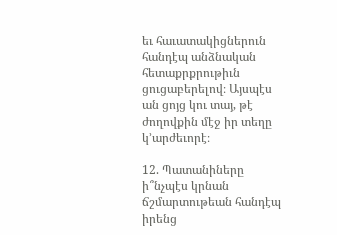եւ հաւատակիցներուն հանդէպ անձնական հետաքրքրութիւն ցուցաբերելով։ Այսպէս ան ցոյց կու տայ, թէ ժողովքին մէջ իր տեղը կ’արժեւորէ։

12. Պատանիները ի՞նչպէս կրնան ճշմարտութեան հանդէպ իրենց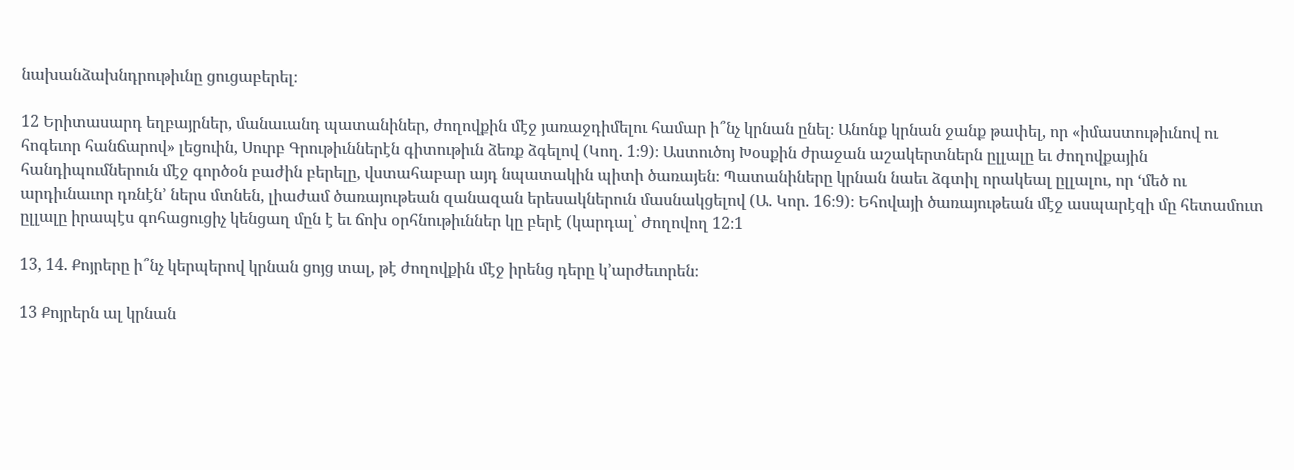նախանձախնդրութիւնը ցուցաբերել։

12 Երիտասարդ եղբայրներ, մանաւանդ պատանիներ, ժողովքին մէջ յառաջդիմելու համար ի՞նչ կրնան ընել։ Անոնք կրնան ջանք թափել, որ «իմաստութիւնով ու հոգեւոր հանճարով» լեցուին, Սուրբ Գրութիւններէն գիտութիւն ձեռք ձգելով (Կող. 1։9)։ Աստուծոյ Խօսքին ժրաջան աշակերտներն ըլլալը եւ ժողովքային հանդիպումներուն մէջ գործօն բաժին բերելը, վստահաբար այդ նպատակին պիտի ծառայեն։ Պատանիները կրնան նաեւ ձգտիլ որակեալ ըլլալու, որ ‘մեծ ու արդիւնաւոր դռնէն’ ներս մտնեն, լիաժամ ծառայութեան զանազան երեսակներուն մասնակցելով (Ա. Կոր. 16։9)։ Եհովայի ծառայութեան մէջ ասպարէզի մը հետամուտ ըլլալը իրապէս գոհացուցիչ կենցաղ մըն է եւ ճոխ օրհնութիւններ կը բերէ (կարդալ՝ Ժողովող 12։1

13, 14. Քոյրերը ի՞նչ կերպերով կրնան ցոյց տալ, թէ ժողովքին մէջ իրենց դերը կ’արժեւորեն։

13 Քոյրերն ալ կրնան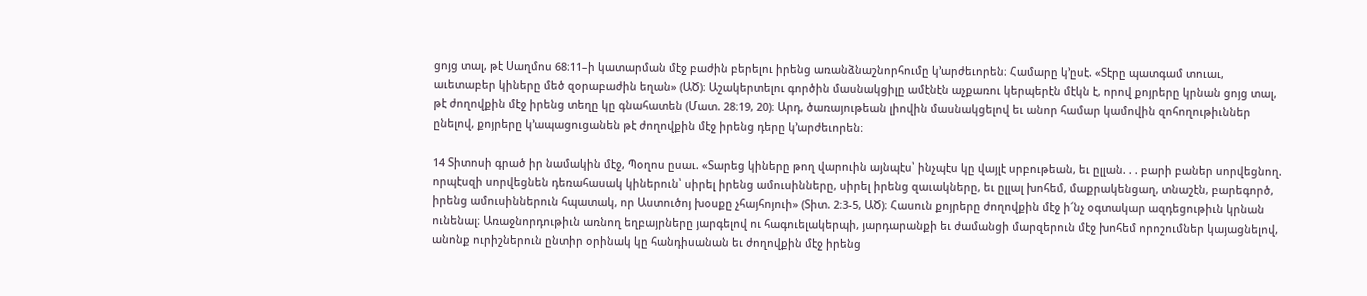ցոյց տալ, թէ Սաղմոս 68։11–ի կատարման մէջ բաժին բերելու իրենց առանձնաշնորհումը կ’արժեւորեն։ Համարը կ’ըսէ. «Տէրը պատգամ տուաւ, աւետաբեր կիները մեծ զօրաբաժին եղան» (ԱԾ)։ Աշակերտելու գործին մասնակցիլը ամէնէն աչքառու կերպերէն մէկն է, որով քոյրերը կրնան ցոյց տալ, թէ ժողովքին մէջ իրենց տեղը կը գնահատեն (Մատ. 28։19, 20)։ Արդ, ծառայութեան լիովին մասնակցելով եւ անոր համար կամովին զոհողութիւններ ընելով, քոյրերը կ’ապացուցանեն թէ ժողովքին մէջ իրենց դերը կ’արժեւորեն։

14 Տիտոսի գրած իր նամակին մէջ, Պօղոս ըսաւ. «Տարեց կիները թող վարուին այնպէս՝ ինչպէս կը վայլէ սրբութեան, եւ ըլլան. . . բարի բաներ սորվեցնող. որպէսզի սորվեցնեն դեռահասակ կիներուն՝ սիրել իրենց ամուսինները, սիրել իրենց զաւակները, եւ ըլլալ խոհեմ, մաքրակենցաղ, տնաշէն, բարեգործ, իրենց ամուսիններուն հպատակ, որ Աստուծոյ խօսքը չհայհոյուի» (Տիտ. 2։3-5, ԱԾ)։ Հասուն քոյրերը ժողովքին մէջ ի՜նչ օգտակար ազդեցութիւն կրնան ունենալ։ Առաջնորդութիւն առնող եղբայրները յարգելով ու հագուելակերպի, յարդարանքի եւ ժամանցի մարզերուն մէջ խոհեմ որոշումներ կայացնելով, անոնք ուրիշներուն ընտիր օրինակ կը հանդիսանան եւ ժողովքին մէջ իրենց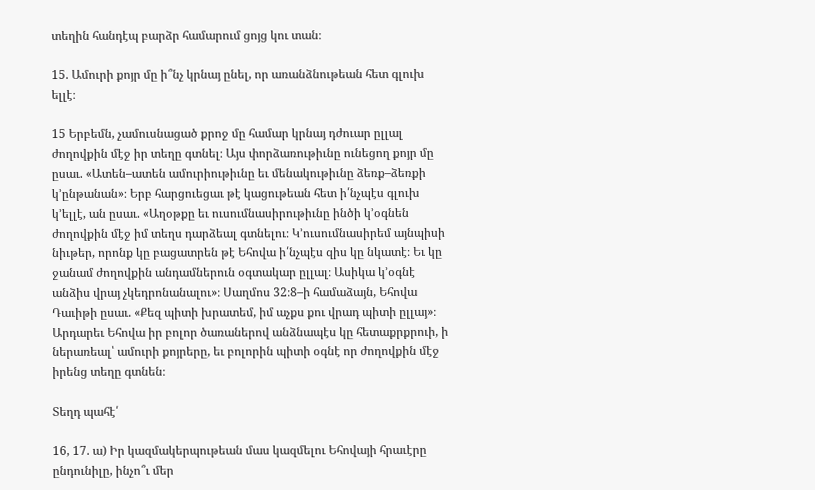տեղին հանդէպ բարձր համարում ցոյց կու տան։

15. Ամուրի քոյր մը ի՞նչ կրնայ ընել, որ առանձնութեան հետ գլուխ ելլէ։

15 Երբեմն, չամուսնացած քրոջ մը համար կրնայ դժուար ըլլալ ժողովքին մէջ իր տեղը գտնել։ Այս փորձառութիւնը ունեցող քոյր մը ըսաւ. «Ատեն–ատեն ամուրիութիւնը եւ մենակութիւնը ձեռք–ձեռքի կ’ընթանան»։ Երբ հարցուեցաւ թէ կացութեան հետ ի՛նչպէս գլուխ կ’ելլէ, ան ըսաւ. «Աղօթքը եւ ուսումնասիրութիւնը ինծի կ’օգնեն ժողովքին մէջ իմ տեղս դարձեալ գտնելու։ Կ’ուսումնասիրեմ այնպիսի նիւթեր, որոնք կը բացատրեն թէ Եհովա ի՛նչպէս զիս կը նկատէ։ Եւ կը ջանամ ժողովքին անդամներուն օգտակար ըլլալ։ Ասիկա կ’օգնէ անձիս վրայ չկեդրոնանալու»։ Սաղմոս 32։8–ի համաձայն, Եհովա Դաւիթի ըսաւ. «Քեզ պիտի խրատեմ, իմ աչքս քու վրադ պիտի ըլլայ»։ Արդարեւ Եհովա իր բոլոր ծառաներով անձնապէս կը հետաքրքրուի, ի ներառեալ՝ ամուրի քոյրերը, եւ բոլորին պիտի օգնէ որ ժողովքին մէջ իրենց տեղը գտնեն։

Տեղդ պահէ՛

16, 17. ա) Իր կազմակերպութեան մաս կազմելու Եհովայի հրաւէրը ընդունիլը, ինչո՞ւ մեր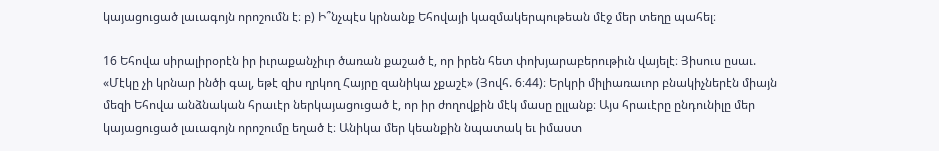կայացուցած լաւագոյն որոշումն է։ բ) Ի՞նչպէս կրնանք Եհովայի կազմակերպութեան մէջ մեր տեղը պահել։

16 Եհովա սիրալիրօրէն իր իւրաքանչիւր ծառան քաշած է, որ իրեն հետ փոխյարաբերութիւն վայելէ։ Յիսուս ըսաւ. «Մէկը չի կրնար ինծի գալ, եթէ զիս ղրկող Հայրը զանիկա չքաշէ» (Յովհ. 6։44)։ Երկրի միլիառաւոր բնակիչներէն միայն մեզի Եհովա անձնական հրաւէր ներկայացուցած է, որ իր ժողովքին մէկ մասը ըլլանք։ Այս հրաւէրը ընդունիլը մեր կայացուցած լաւագոյն որոշումը եղած է։ Անիկա մեր կեանքին նպատակ եւ իմաստ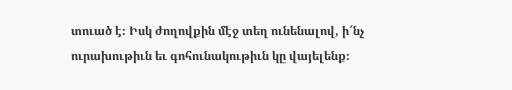տուած է։ Իսկ ժողովքին մէջ տեղ ունենալով, ի՜նչ ուրախութիւն եւ գոհունակութիւն կը վայելենք։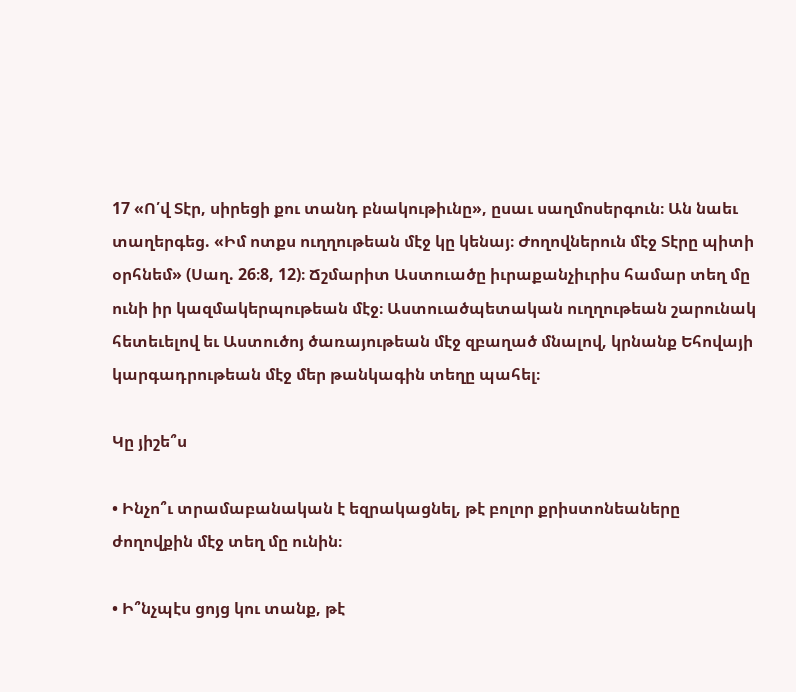17 «Ո՛վ Տէր, սիրեցի քու տանդ բնակութիւնը», ըսաւ սաղմոսերգուն։ Ան նաեւ տաղերգեց. «Իմ ոտքս ուղղութեան մէջ կը կենայ։ Ժողովներուն մէջ Տէրը պիտի օրհնեմ» (Սաղ. 26։8, 12)։ Ճշմարիտ Աստուածը իւրաքանչիւրիս համար տեղ մը ունի իր կազմակերպութեան մէջ։ Աստուածպետական ուղղութեան շարունակ հետեւելով եւ Աստուծոյ ծառայութեան մէջ զբաղած մնալով, կրնանք Եհովայի կարգադրութեան մէջ մեր թանկագին տեղը պահել։

Կը յիշե՞ս

• Ինչո՞ւ տրամաբանական է եզրակացնել, թէ բոլոր քրիստոնեաները ժողովքին մէջ տեղ մը ունին։

• Ի՞նչպէս ցոյց կու տանք, թէ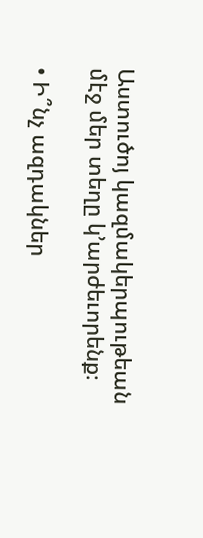Աստուծոյ կազմակերպութեան մէջ մեր տեղը կ’արժեւորենք։

• Ի՞նչ ազդակներ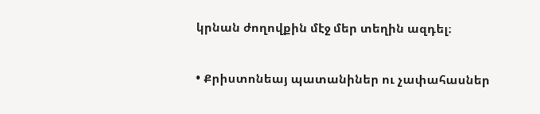կրնան ժողովքին մէջ մեր տեղին ազդել։

• Քրիստոնեայ պատանիներ ու չափահասներ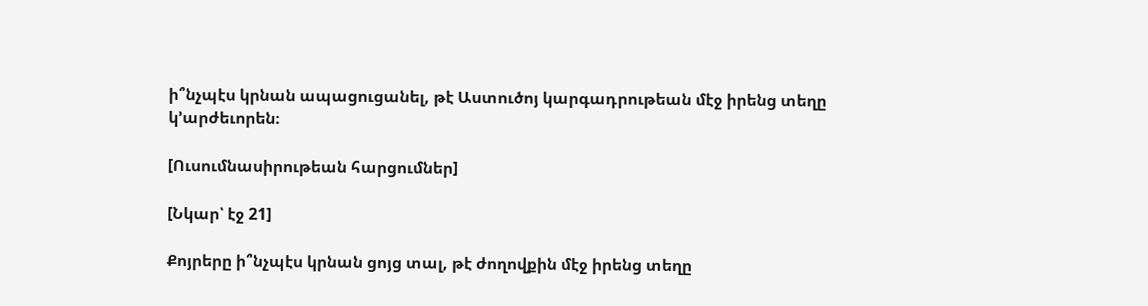ի՞նչպէս կրնան ապացուցանել, թէ Աստուծոյ կարգադրութեան մէջ իրենց տեղը կ’արժեւորեն։

[Ուսումնասիրութեան հարցումներ]

[Նկար՝ էջ 21]

Քոյրերը ի՞նչպէս կրնան ցոյց տալ, թէ ժողովքին մէջ իրենց տեղը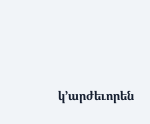կ’արժեւորեն